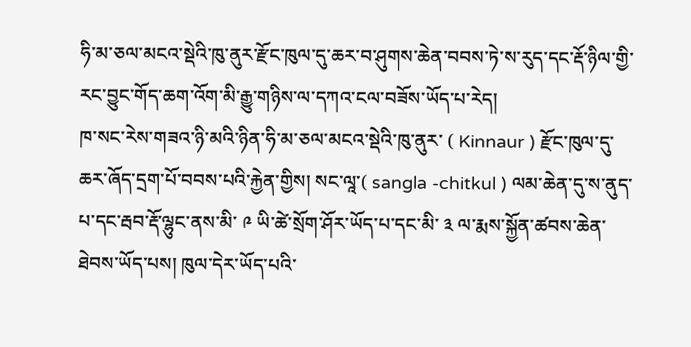ཧི་མ་ཅལ་མངའ་སྡེའི་ཁུ་ནུར་རྫོང་ཁུལ་དུ་ཆར་བ་ཤུགས་ཆེན་བབས་ཏེ་ས་རུད་དང་རྡོ་ཉིལ་གྱི་རང་བྱུང་གོད་ཆག་འོག་མི་རྒྱུ་གཉིས་ལ་དཀའ་ངལ་བཟོས་ཡོད་པ་རེད།
ཁ་སང་རེས་གཟའ་ཉི་མའི་ཉིན་ཧི་མ་ཅལ་མངའ་སྡེའི་ཁུ་ནུར་ ( Kinnaur ) རྫོང་ཁུལ་དུ་ཆར་ཞོད་དྲག་པོ་བབས་པའི་རྐྱེན་གྱིས། སང་ལཱ་( sangla -chitkul ) ལམ་ཆེན་དུ་ས་ནུད་པ་དང་རྦབ་རྡོ་ལྷུང་ནས་མི་ ༩ ཡི་ཚེ་སྲོག་ཤོར་ཡོད་པ་དང་མི་ ༣ ལ་རྨས་སྐྱོན་ཚབས་ཆེན་ཐེབས་ཡོད་པས། ཁུལ་དེར་ཡོད་པའི་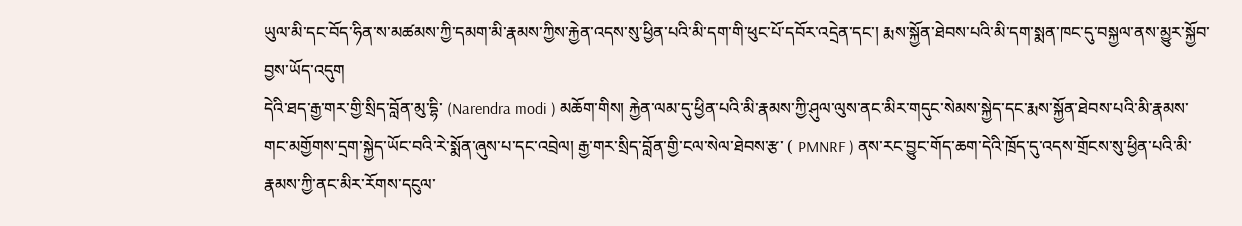ཡུལ་མི་དང་བོད་ཧིན་ས་མཚམས་ཀྱི་དམག་མི་རྣམས་ཀྱིས་རྐྱེན་འདས་སུ་ཕྱིན་པའི་མི་དག་གི་ཕུང་པོ་དབོར་འདྲེན་དང་། རྨས་སྐྱོན་ཐེབས་པའི་མི་དག་སྨན་ཁང་དུ་བསྐྱལ་ནས་མྱུར་སྐྱོབ་བྱས་ཡོད་འདུག
དེའི་ཐད་རྒྱ་གར་གྱི་སྲིད་བློན་མུ་དྷི་ (Narendra modi ) མཆོག་གིས། རྐྱེན་ལམ་དུ་ཕྱིན་པའི་མི་རྣམས་ཀྱི་ཤུལ་ལུས་ནང་མིར་གདུང་སེམས་སྐྱེད་དང་རྨས་སྐྱོན་ཐེབས་པའི་མི་རྣམས་གང་མགྱོགས་དྲག་སྐྱེད་ཡོང་བའི་རེ་སྨོན་ཞུས་པ་དང་འབྲེལ། རྒྱ་གར་སྲིད་བློན་གྱི་ངལ་སེལ་ཐེབས་རྩ་ ( PMNRF ) ནས་རང་བྱུང་གོད་ཆག་དེའི་ཁྲོད་དུ་འདས་གྲོངས་སུ་ཕྱིན་པའི་མི་རྣམས་ཀྱི་ནང་མིར་རོགས་དངུལ་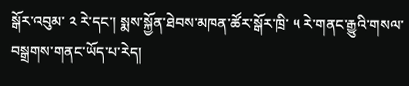སྒོར་འབུམ་ ༢ རེ་དང་། སྨས་སྐྱོན་ཐེབས་མཁན་ཚོར་སྒོར་ཁྲི་ ༥ རེ་གནང་རྒྱུའི་གསལ་བསྒྲགས་གནང་ཡོད་པ་རེད།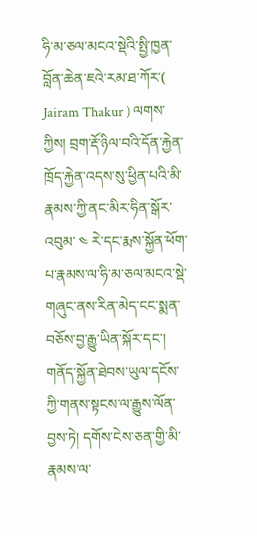ཧི་མ་ཅལ་མངའ་སྡེའི་སྤྱི་ཁྱན་བློན་ཆེན་ཇའེ་རམ་ཐ་ཀོར་( Jairam Thakur ) ལགས་ཀྱིས། བྲག་རྡོ་ཉིལ་བའི་དོན་རྐྱེན་ཁྲོད་རྐྱེན་འདས་སུ་ཕྱིན་པའི་མི་རྣམས་ཀྱི་ནང་མིར་ཧིན་སྒོར་འབུམ་ ༤ རེ་དང་རྨས་སྐྱོན་ཕོག་པ་རྣམས་ལ་ཧི་མ་ཅལ་མངའ་སྡེ་གཞུང་ནས་རིན་མེད་ངང་སྨན་བཅོས་བྱ་རྒྱུ་ཡིན་སྐོར་དང་། གནོད་སྐྱོན་ཐེབས་ཡུལ་དངོས་ཀྱི་གནས་སྟངས་ལ་རྒྱུས་ལོན་བྱས་ཏེ། དགོས་ངེས་ཅན་གྱི་མི་རྣམས་ལ་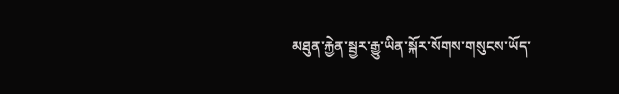མཐུན་རྐྱེན་སྦྱར་རྒྱུ་ཡིན་སྐོར་སོགས་གསུངས་ཡོད་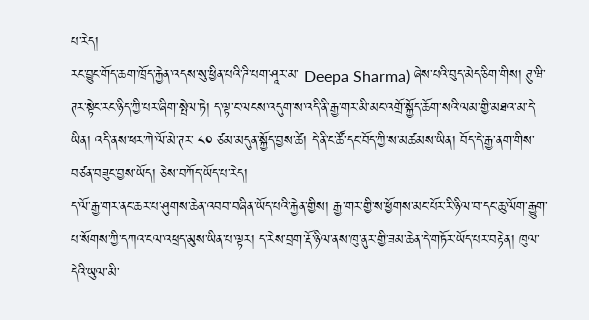པ་རེད།
རང་བྱུང་གོད་ཆག་ཁྲོད་རྐྱེན་འདས་སུ་ཕྱིན་པའི་ཌི་པག་ཤཱར་མ་ Deepa Sharma) ཞེས་པའི་བུད་མེད་ཅིག་གིས། ཊུ་ཝི་ཊར་སྟེང་རང་ཉིད་ཀྱི་པར་ཞིག་སྤེལ་ཏེ། ད་ལྟ་ང་ལངས་འདུག་ས་འདི་ནི་རྒྱ་གར་མི་མང་འགྲོ་སྐྱོད་ཆོག་སའི་ལམ་གྱི་མཐའ་མ་དེ་ཡིན། འདི་ནས་ཕར་ཀེ་ལོ་མེ་ཊར་ ༨༠ ཙམ་མདུན་སྐྱོད་བྱས་ཚེ། དེ་ནི་ང་ཚོ་དང་བོད་ཀྱི་ས་མཚམས་ཡིན། བོད་དེ་རྒྱ་ནག་གིས་བཙན་བཟུང་བྱས་ཡོད། ཅེས་བཀོད་ཡོད་པ་རེད།
ད་ལོ་རྒྱ་གར་ནང་ཆར་པ་ཤུགས་ཆེན་འབབ་བཞིན་ཡོད་པའི་རྐྱེན་གྱིས། རྒྱ་གར་གྱི་ས་ཕྱོགས་མང་པོར་རི་ཉིལ་བ་དང་ཆུ་ལོག་རྒྱུག་པ་སོགས་ཀྱི་དཀའ་ངལ་འཕྲད་མུས་ཡིན་པ་ལྟར། ད་རེས་བྲག་རྡོ་ཉིལ་ནས་ཁུ་ནུར་གྱི་ཟམ་ཆེན་དེ་གཏོར་ཡོད་པར་བརྟེན། ཁུལ་དེའི་ཡུལ་མི་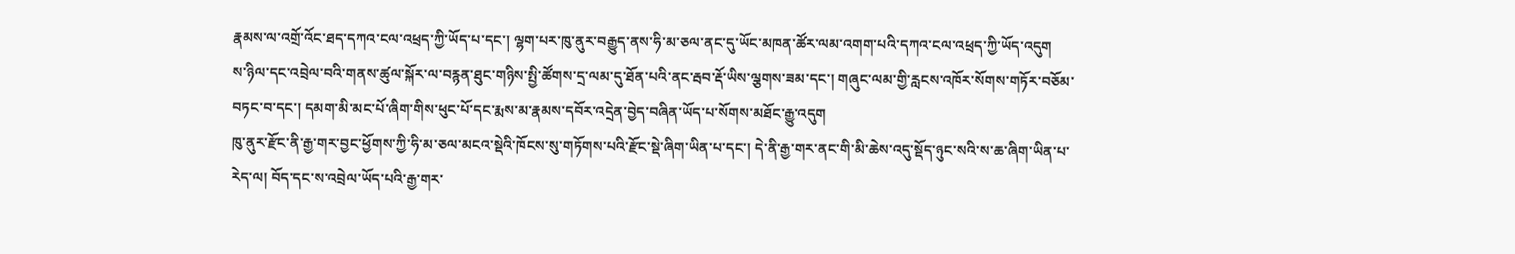རྣམས་ལ་འགྲོ་འོང་ཐད་དཀའ་ངལ་འཕྲད་ཀྱི་ཡོད་པ་དང་། ལྷག་པར་ཁུ་ནུར་བརྒྱུད་ནས་ཧི་མ་ཅལ་ནང་དུ་ཡོང་མཁན་ཚོར་ལམ་འགག་པའི་དཀའ་ངལ་འཕྲད་ཀྱི་ཡོད་འདུག
ས་ཉིལ་དང་འབྲེལ་བའི་གནས་ཚུལ་སྐོར་ལ་བརྙན་ཐུང་གཉིས་སྤྱི་ཚོགས་དྲ་ལམ་དུ་ཐོན་པའི་ནང་རྦབ་རྡོ་ཡིས་ལྕགས་ཟམ་དང་། གཞུང་ལམ་གྱི་རླངས་འཁོར་སོགས་གཏོར་བཅོམ་བཏང་བ་དང་། དམག་མི་མང་པོ་ཞིག་གིས་ཕུང་པོ་དང་རྨས་མ་རྣམས་དབོར་འདྲེན་བྱེད་བཞིན་ཡོད་པ་སོགས་མཐོང་རྒྱུ་འདུག
ཁུ་ནུར་རྫོང་ནི་རྒྱ་གར་བྱང་ཕྱོགས་ཀྱི་ཧི་མ་ཅལ་མངའ་སྡེའི་ཁོངས་སུ་གཏོགས་པའི་རྫོང་སྡེ་ཞིག་ཡིན་པ་དང་། དེ་ནི་རྒྱ་གར་ནང་གི་མི་ཆེས་འདུ་སྡོད་ཉུང་སའི་ས་ཆ་ཞིག་ཡིན་པ་རེད་ལ། བོད་དང་ས་འབྲེལ་ཡོད་པའི་རྒྱ་གར་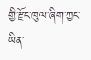གྱི་རྫོང་ཁུལ་ཞིག་ཀྱང་ཡིན་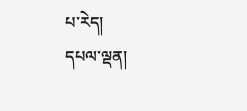པ་རེད།
དཔལ་ལྡན།